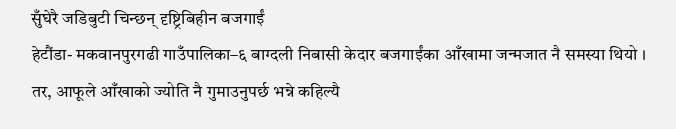सुँघेरै जडिबुटी चिन्छन् दृष्ट्रिबिहीन बजगाईं
हेटौंडा- मकवानपुरगढी गाउँपालिका–६ बाग्दली निबासी केदार बजगाईंका आँखामा जन्मजात नै समस्या थियो । तर, आफूले आँखाको ज्योति नै गुमाउनुपर्छ भन्ने कहिल्यै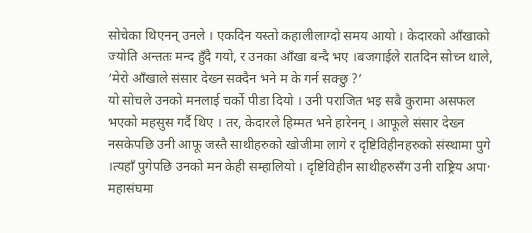सोचेका थिएनन् उनले । एकदिन यस्तो कहालीलाग्दो समय आयो । केदारको आँखाको ज्योति अन्ततः मन्द हुँदै गयो, र उनका आँखा बन्दै भए ।बजगाईले रातदिन सोच्न थाले, ‘मेरो आँखाले संसार देख्न सक्दैन भने म के गर्न सक्छु ?’
यो सोचले उनको मनलाई चर्को पीडा दियो । उनी पराजित भइ सबै कुरामा असफल भएको महसुस गर्दै थिए । तर, केदारले हिम्मत भने हारेनन् । आफूले संसार देख्न नसकेपछि उनी आफू जस्तै साथीहरुको खोजीमा लागे र दृष्टिविहीनहरुको संस्थामा पुगे ।त्यहाँ पुगेपछि उनको मन केही सम्हालियो । दृष्टिविहीन साथीहरुसँग उनी राष्ट्रिय अपा· महासंघमा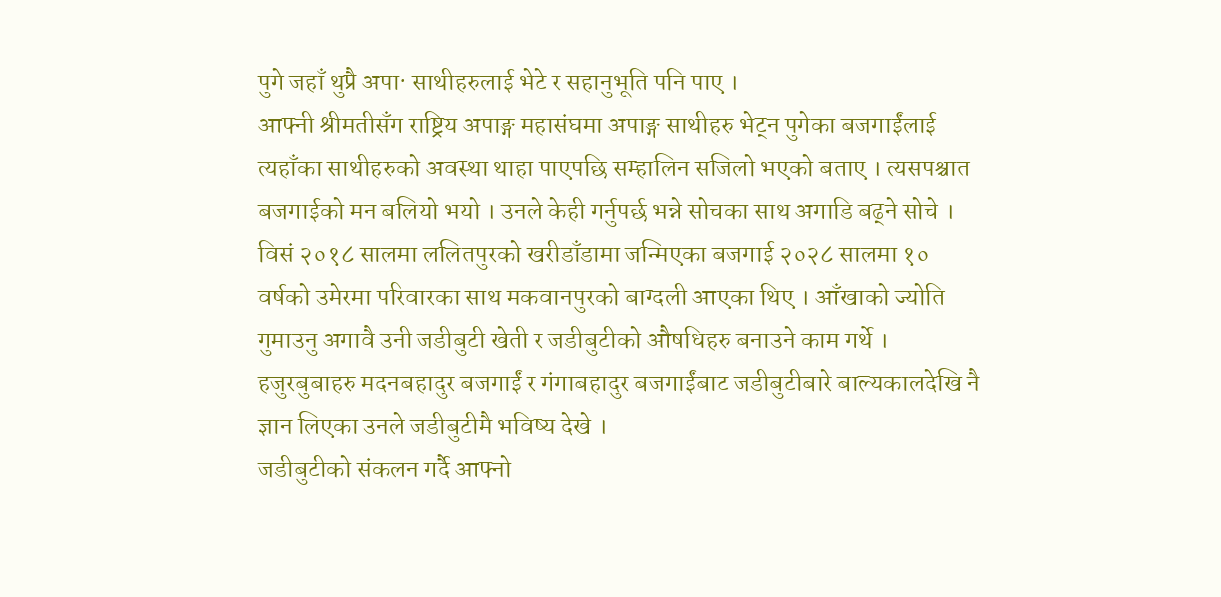पुगे जहाँ थुप्रै अपा· साथीहरुलाई भेटे र सहानुभूति पनि पाए ।
आफ्नी श्रीमतीसँग राष्ट्रिय अपाङ्ग महासंघमा अपाङ्ग साथीहरु भेट्न पुगेका बजगाईंलाई त्यहाँका साथीहरुको अवस्था थाहा पाएपछि सम्हालिन सजिलो भएको बताए । त्यसपश्चात बजगाईको मन बलियो भयो । उनले केही गर्नुपर्छ भन्ने सोचका साथ अगाडि बढ्ने सोचे । विसं २०१८ सालमा ललितपुरको खरीडाँडामा जन्मिएका बजगाई २०२८ सालमा १० वर्षको उमेरमा परिवारका साथ मकवानपुरको बाग्दली आएका थिए । आँखाको ज्योति गुमाउनु अगावै उनी जडीबुटी खेती र जडीबुटीको औषधिहरु बनाउने काम गर्थे । हजुरबुबाहरु मदनबहादुर बजगाईं र गंगाबहादुर बजगाईंबाट जडीबुटीबारे बाल्यकालदेखि नै ज्ञान लिएका उनले जडीबुटीमै भविष्य देखे ।
जडीबुटीको संकलन गर्दै आफ्नो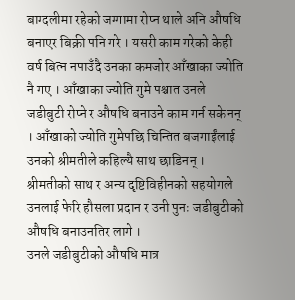बाग्दलीमा रहेको जग्गामा रोप्न थाले अनि औषधि बनाएर बिक्री पनि गरे । यसरी काम गरेको केही वर्ष बित्न नपाउँदै उनका कमजोर आँखाका ज्योति नै गए । आँखाका ज्योति गुमे पश्चात उनले जडीबुटी रोप्ने र औषधि बनाउने काम गर्न सकेनन् । आँखाको ज्योति गुमेपछि चिन्तित बजगाईंलाई उनको श्रीमतीले कहिल्यै साथ छाडिनन् । श्रीमतीको साथ र अन्य दृष्टिविहीनको सहयोगले उनलाई फेरि हौसला प्रदान र उनी पुनः जडीबुटीको औषधि बनाउनतिर लागे ।
उनले जडीबुटीको औषधि मात्र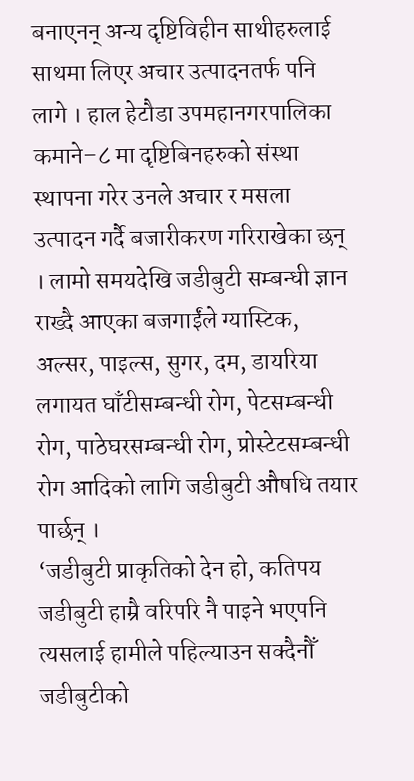बनाएनन् अन्य दृष्टिविहीन साथीहरुलाई साथमा लिएर अचार उत्पादनतर्फ पनि लागे । हाल हेटौडा उपमहानगरपालिका कमाने–८ मा दृष्टिबिनहरुको संस्था स्थापना गरेर उनले अचार र मसला उत्पादन गर्दै बजारीकरण गरिराखेका छन् । लामो समयदेखि जडीबुटी सम्बन्धी ज्ञान राख्दै आएका बजगाईंले ग्यास्टिक, अल्सर, पाइल्स, सुगर, दम, डायरिया लगायत घाँटीसम्बन्धी रोग, पेटसम्बन्धी रोग, पाठेघरसम्बन्धी रोग, प्रोस्टेटसम्बन्धी रोग आदिको लागि जडीबुटी औषधि तयार पार्छन् ।
‘जडीबुटी प्राकृतिको देन हो, कतिपय जडीबुटी हाम्रै वरिपरि नै पाइने भएपनि त्यसलाई हामीले पहिल्याउन सक्दैनौँ जडीबुटीको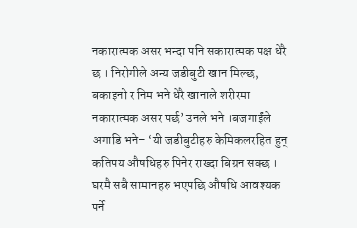नकारात्मक असर भन्दा पनि सकारात्मक पक्ष धेरै छ । निरोगीले अन्य जडीबुटी खान मिल्छ, बकाइनो र निम भने धेरै खानाले शरीरमा नकारात्मक असर पर्छ’ उनले भने ।बजगाईंले अगाडि भने– ‘यी जडीबुटीहरु केमिकलरहित हुन् कतिपय औषधिहरु पिनेर राख्दा बिग्रन सक्छ । घरमै सबै सामानहरु भएपछि औषधि आवश्यक पर्ने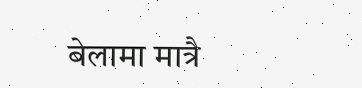बेलामा मात्रै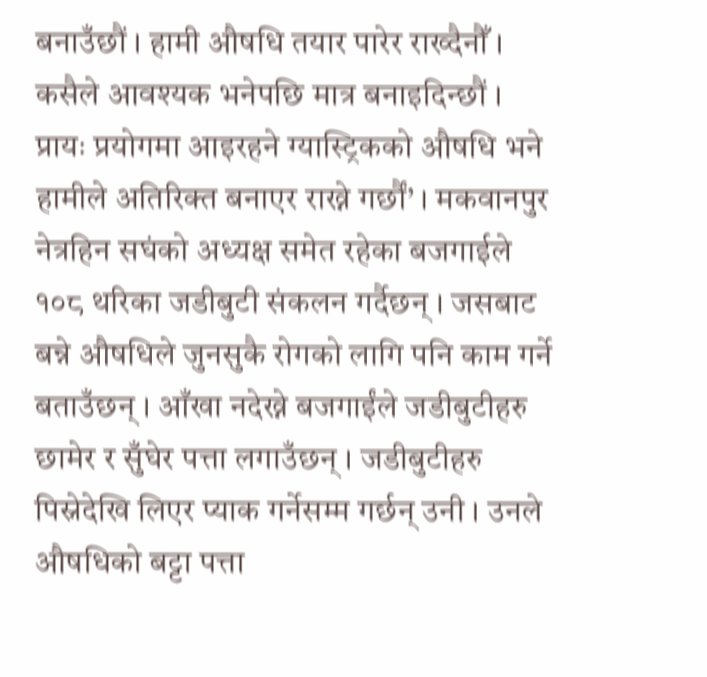बनाउँछौं । हामी औषधि तयार पारेर राख्दैनौँ । कसैले आवश्यक भनेपछि मात्र बनाइदिन्छौं ।
प्रायः प्रयोगमा आइरहने ग्यास्ट्रिकको औषधि भने हामीले अतिरिक्त बनाएर राख्ने गर्छौं’ । मकवानपुर नेत्रहिन सघंको अध्यक्ष समेत रहेका बजगाईले १०८ थरिका जडीबुटी संकलन गर्दैछन् । जसबाट बन्ने औषधिले जुनसुकै रोगको लागि पनि काम गर्ने बताउँछन् । आँखा नदेख्ने बजगाईंले जडीबुटीहरु छामेर र सुँघेर पत्ता लगाउँछन् । जडीबुटीहरु पिस्नेदेखि लिएर प्याक गर्नेसम्म गर्छन् उनी । उनले औषधिको बट्टा पत्ता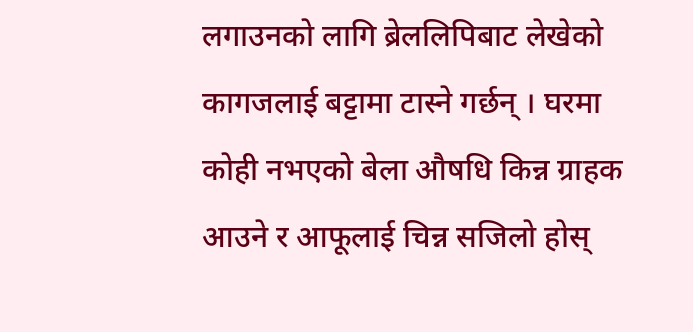लगाउनको लागि ब्रेललिपिबाट लेखेको कागजलाई बट्टामा टास्ने गर्छन् । घरमा कोही नभएको बेला औषधि किन्न ग्राहक आउने र आफूलाई चिन्न सजिलो होस्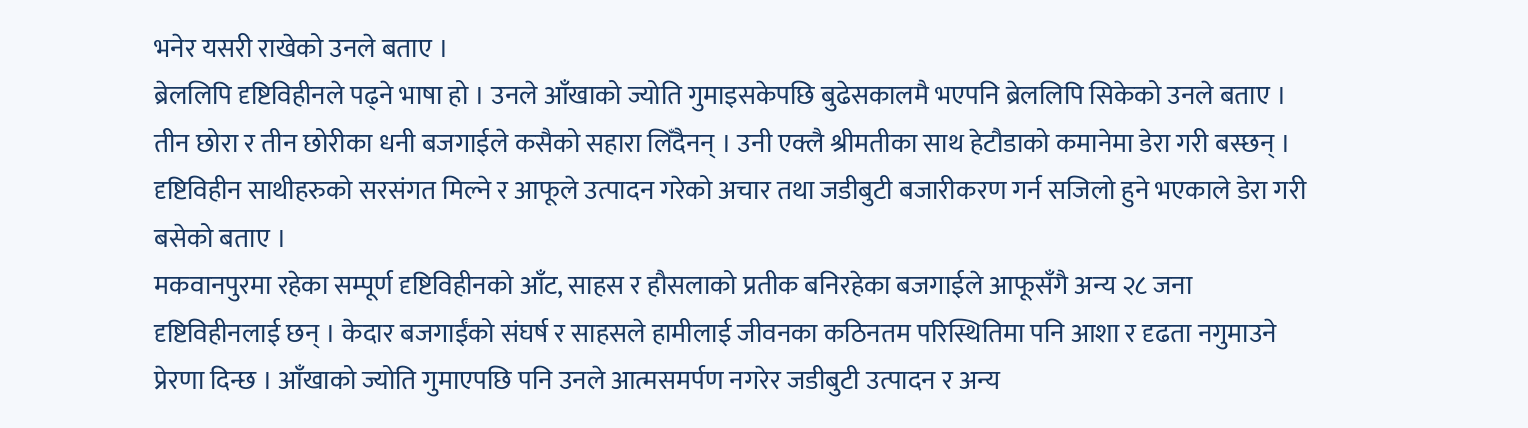भनेर यसरी राखेको उनले बताए ।
ब्रेललिपि दृष्टिविहीनले पढ्ने भाषा हो । उनले आँखाको ज्योति गुमाइसकेपछि बुढेसकालमै भएपनि ब्रेललिपि सिकेको उनले बताए । तीन छोरा र तीन छोरीका धनी बजगाईले कसैको सहारा लिँदैनन् । उनी एक्लै श्रीमतीका साथ हेटौडाको कमानेमा डेरा गरी बस्छन् । दृष्टिविहीन साथीहरुको सरसंगत मिल्ने र आफूले उत्पादन गरेको अचार तथा जडीबुटी बजारीकरण गर्न सजिलो हुने भएकाले डेरा गरी बसेको बताए ।
मकवानपुरमा रहेका सम्पूर्ण दृष्टिविहीनको आँट, साहस र हौसलाको प्रतीक बनिरहेका बजगाईले आफूसँगै अन्य २८ जना दृष्टिविहीनलाई छन् । केदार बजगाईंको संघर्ष र साहसले हामीलाई जीवनका कठिनतम परिस्थितिमा पनि आशा र दृढता नगुमाउने प्रेरणा दिन्छ । आँखाको ज्योति गुमाएपछि पनि उनले आत्मसमर्पण नगरेर जडीबुटी उत्पादन र अन्य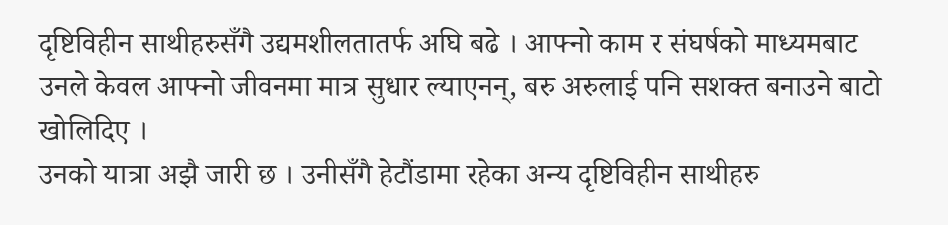दृष्टिविहीन साथीहरुसँगै उद्यमशीलतातर्फ अघि बढे । आफ्नो काम र संघर्षको माध्यमबाट उनले केवल आफ्नो जीवनमा मात्र सुधार ल्याएनन्, बरु अरुलाई पनि सशक्त बनाउने बाटो खोलिदिए ।
उनको यात्रा अझै जारी छ । उनीसँगै हेटौंडामा रहेका अन्य दृष्टिविहीन साथीहरु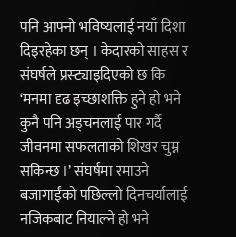पनि आफ्नो भविष्यलाई नयाँ दिशा दिइरहेका छन् । केदारको साहस र संघर्षले प्रस्ट्याइदिएको छ कि ‘मनमा दृढ इच्छाशक्ति हुने हो भने कुनै पनि अड्चनलाई पार गर्दै जीवनमा सफलताको शिखर चुम्न सकिन्छ ।’ संघर्षमा रमाउने बजागाईंको पछिल्लो दिनचर्यालाई नजिकबाट नियाल्ने हो भने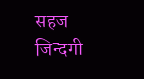सहज जिन्दगी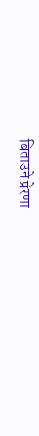बिताउने प्रेरणा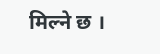मिल्ने छ ।